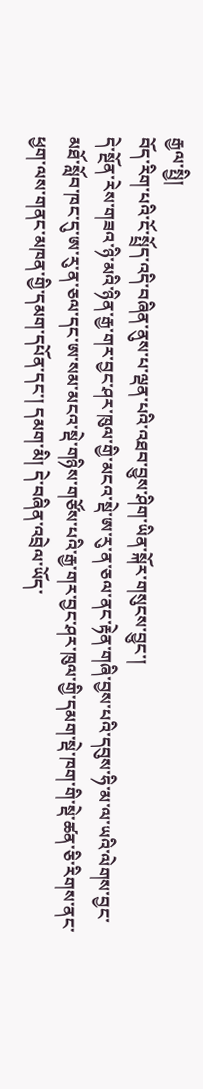རྒྱལ་སྤྱི།
བོད་རིག་པའི་ངོ་སྤྲོད་འདི་བཞིན་ནུས་པ་ལྡན་པའི་འཐབ་བྱུས་ཤིག་ཡིན་སྐོར་གསུངས་བྱུང་།
དེ་སྔོན་རེས་གཟའ་ཉི་མའི་ཉིན་རྒྱ་གར་བྱང་ཤར་ཁུལ་གྱི་མངའ་སྡེ་ཨ་རུ་ན་ཅལ་ནང་རྟེན་གཞི་བྱས་པའི་དབུས་ཧི་མ་ལ་ཡའི་ལེགས་བྱང་མཐོ་སློབ་ཁང་དུ་ཨ་རུ་ན་ཅལ་དང་ཨ་སམ་མངའ་སྡེ་གཉིས་གཙོས་པའི་རྒྱ་གར་བྱང་ཤར་ཁུལ་གྱི་དམག་སྡེ་ཁག་གི་སྡེ་ཚན་ཅི་རིགས་ནང་ཕྱག་ལས་གནང་མཁན་གྱི་དམག་དཔོན་དང་། དམག་མི། དེ་བཞིན་འབྲེལ་ཡོད་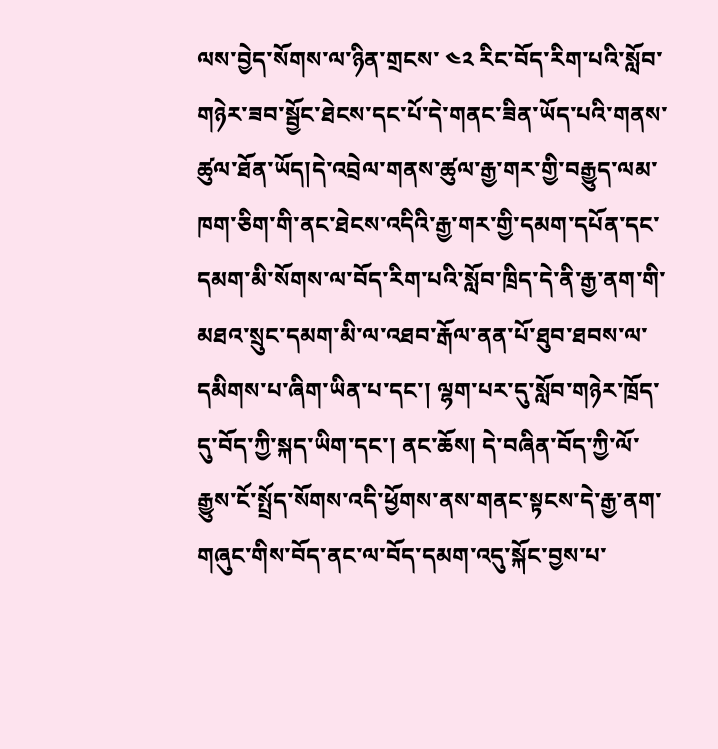ལས་བྱེད་སོགས་ལ་ཉིན་གྲངས་ ༤༢ རིང་བོད་རིག་པའི་སློབ་གཉེར་ཟབ་སྦྱོང་ཐེངས་དང་པོ་དེ་གནང་ཟིན་ཡོད་པའི་གནས་ཚུལ་ཐོན་ཡོད།དེ་འབྲེལ་གནས་ཚུལ་རྒྱ་གར་གྱི་བརྒྱུད་ལམ་ཁག་ཅིག་གི་ནང་ཐེངས་འདིའི་རྒྱ་གར་གྱི་དམག་དཔོན་དང་དམག་མི་སོགས་ལ་བོད་རིག་པའི་སློབ་ཁྲིད་དེ་ནི་རྒྱ་ནག་གི་མཐའ་སྲུང་དམག་མི་ལ་འཐབ་རྒོལ་ནན་པོ་ཐུབ་ཐབས་ལ་དམིགས་པ་ཞིག་ཡིན་པ་དང་། ལྷག་པར་དུ་སློབ་གཉེར་ཁྲོད་དུ་བོད་ཀྱི་སྐད་ཡིག་དང་། ནང་ཆོས། དེ་བཞིན་བོད་ཀྱི་ལོ་རྒྱུས་ངོ་སྤྲོད་སོགས་འདི་ཕྱོགས་ནས་གནང་སྟངས་དེ་རྒྱ་ནག་གཞུང་གིས་བོད་ནང་ལ་བོད་དམག་འདུ་སྐོང་བྱས་པ་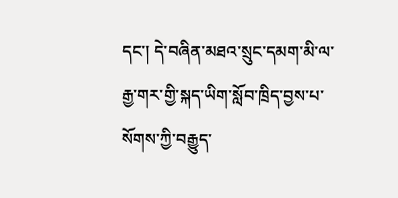དང་། དེ་བཞིན་མཐའ་སྲུང་དམག་མི་ལ་རྒྱ་གར་གྱི་སྐད་ཡིག་སློབ་ཁྲིད་བྱས་པ་སོགས་ཀྱི་བརྒྱུད་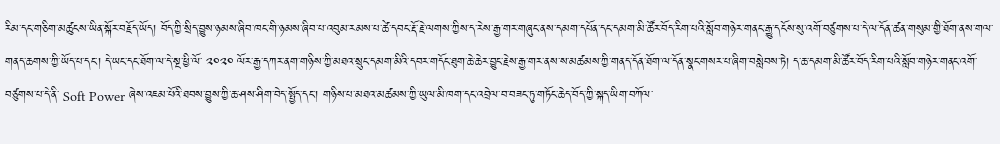རིམ་དང་གཅིག་མཚུངས་ཡིན་སྐོར་བརྗོད་ཡོད། བོད་ཀྱི་སྲིད་བྱུས་ཉམས་ཞིབ་ཁང་གི་ཉམས་ཞིབ་པ་འབུམ་རམས་པ་ཚེ་དབང་རྡོ་རྗེ་ལགས་ཀྱིས་ད་རེས་རྒྱ་གར་གཞུང་ནས་དམག་དཔོན་དང་དམག་མི་ཚོར་བོད་རིག་པའི་སློབ་གཉེར་གནང་རྒྱུ་དངོས་སུ་འགོ་བཙུགས་པ་དེ་ལ་དོན་ཚན་གསུམ་གྱི་ཐོག་ནས་གལ་གནད་ཆགས་ཀྱི་ཡོད་པ་དང་། དེ་ཡང་དང་ཐོག་ལ་དེ་སྔ་ཕྱི་ལོ་ ༢༠༢༠ ལོར་རྒྱ་དཀར་ནག་གཉིས་ཀྱི་མཐའ་སྲུང་དམག་མིའི་དབར་གདོང་ཐུག་ཆེ་ཆེར་བྱུང་རྗེས་རྒྱ་གར་ནས་ས་མཚམས་ཀྱི་གནད་དོན་ཐོག་ལ་དོན་སྣང་གསར་པ་ཞིག་བསླེབས་ཏེ། ད་ཆ་དམག་མི་ཚོར་བོད་རིག་པའི་སློབ་གཉེར་གནང་འགོ་བཙུགས་པ་དེ་ནི་ Soft Power ཞེས་འཇམ་པོའི་ཐབས་བྱུས་ཀྱི་ཆ་ཤས་ཤིག་བེད་སྤྱོད་དང་། གཉིས་པ་མཐའ་མཚམས་ཀྱི་ཡུལ་མི་ཁག་དང་འབྲེལ་བ་བཟང་ཏུ་གཏོང་ཆེད་བོད་ཀྱི་སྐད་ཡིག་བཀོལ་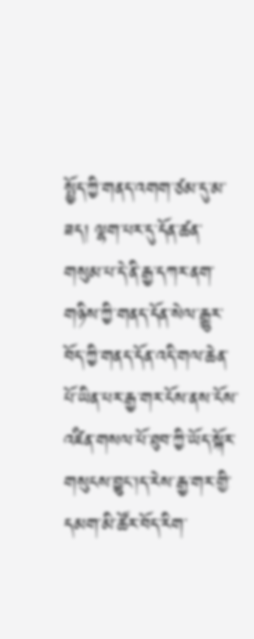སྤྱོད་ཀྱི་གནད་འགག་ཙམ་དུ་མ་ཟད། ལྷག་པར་དུ་དོན་ཚན་གསུམ་པ་དེ་ནི་རྒྱ་དཀར་ནག་གཉིས་ཀྱི་གནད་དོན་སེལ་རྒྱུར་བོད་ཀྱི་གནད་དོན་འདི་གལ་ཆེན་པོ་ཡིན་པར་རྒྱ་གར་ངོས་ནས་ངོས་འཛིན་གསལ་པོ་ཐུབ་ཀྱི་ཡོད་སྐོར་གསུངས་བྱུང་།ད་རེས་རྒྱ་གར་གྱི་དམག་མི་ཚོར་བོད་རིག་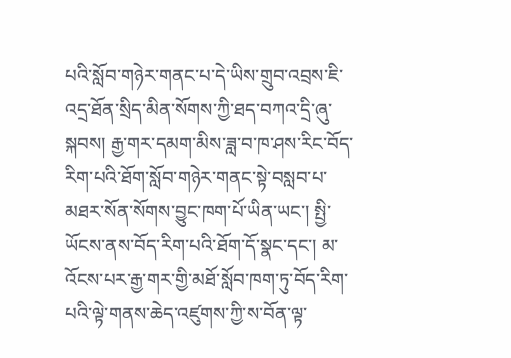པའི་སློབ་གཉེར་གནང་པ་དེ་ཡིས་གྲུབ་འབྲས་ཇི་འདྲ་ཐོན་སྲིད་མིན་སོགས་ཀྱི་ཐད་བཀའ་དྲི་ཞུ་སྐབས། རྒྱ་གར་དམག་མིས་ཟླ་བ་ཁ་ཤས་རིང་བོད་རིག་པའི་ཐོག་སློབ་གཉེར་གནང་སྟེ་བསླབ་པ་མཐར་སོན་སོགས་བྱུང་ཁག་པོ་ཡིན་ཡང་། སྤྱི་ཡོངས་ནས་བོད་རིག་པའི་ཐོག་དོ་སྣང་དང་། མ་འོངས་པར་རྒྱ་གར་གྱི་མཐོ་སློབ་ཁག་ཏུ་བོད་རིག་པའི་ལྟེ་གནས་ཆེད་འཛུགས་ཀྱི་ས་བོན་ལྟ་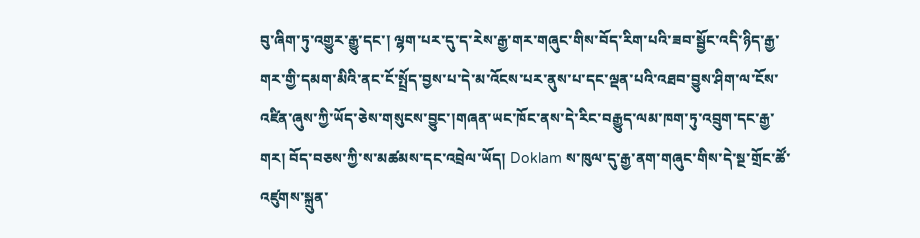བུ་ཞིག་ཏུ་འགྱུར་རྒྱུ་དང་། ལྷག་པར་དུ་ད་རེས་རྒྱ་གར་གཞུང་གིས་བོད་རིག་པའི་ཟབ་སྦྱོང་འདི་ཉིད་རྒྱ་གར་གྱི་དམག་མིའི་ནང་ངོ་སྤྲོད་བྱས་པ་དེ་མ་འོངས་པར་ནུས་པ་དང་ལྡན་པའི་འཐབ་བྱུས་ཤིག་ལ་ངོས་འཛིན་ཞུས་ཀྱི་ཡོད་ཅེས་གསུངས་བྱུང་།གཞན་ཡང་ཁོང་ནས་དེ་རིང་བརྒྱུད་ལམ་ཁག་ཏུ་འབྲུག་དང་རྒྱ་གར། བོད་བཅས་ཀྱི་ས་མཚམས་དང་འབྲེལ་ཡོད། Doklam ས་ཁུལ་དུ་རྒྱ་ནག་གཞུང་གིས་དེ་སྔ་གྲོང་ཚོ་འཛུགས་སྐྲུན་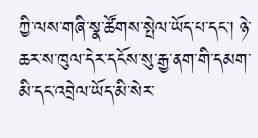ཀྱི་ལས་གཞི་སྣ་ཚོགས་སྤེལ་ཡོད་པ་དང་། ཉེ་ཆར་ས་ཁུལ་དེར་དངོས་སུ་རྒྱ་ནག་གི་དམག་མི་དང་འབྲེལ་ཡོད་མི་སེར་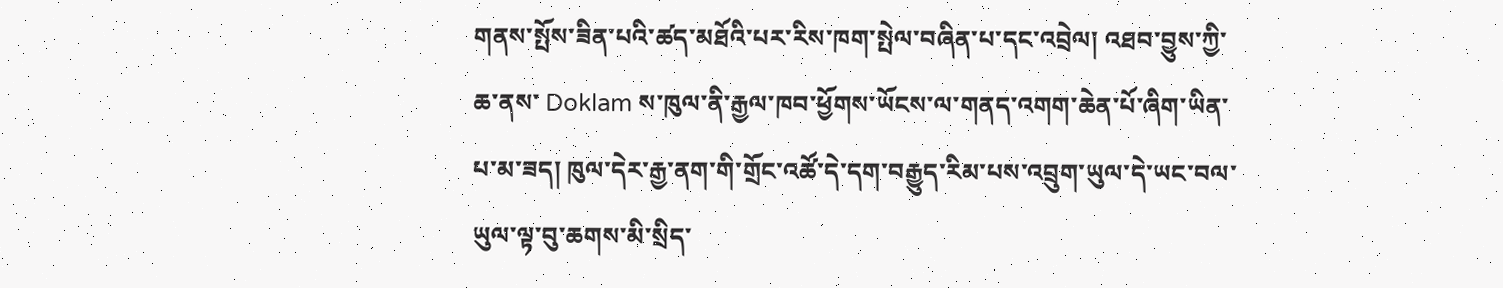གནས་སྤོས་ཟིན་པའི་ཚད་མཐོའི་པར་རིས་ཁག་སྤེལ་བཞིན་པ་དང་འབྲེལ། འཐབ་བྱུས་ཀྱི་ཆ་ནས་ Doklam ས་ཁུལ་ནི་རྒྱལ་ཁབ་ཕྱོགས་ཡོངས་ལ་གནད་འགག་ཆེན་པོ་ཞིག་ཡིན་པ་མ་ཟད། ཁུལ་དེར་རྒྱ་ནག་གི་གྲོང་འཚོ་དེ་དག་བརྒྱུད་རིམ་པས་འབྲུག་ཡུལ་དེ་ཡང་བལ་ཡུལ་ལྟ་བུ་ཆགས་མི་སྲིད་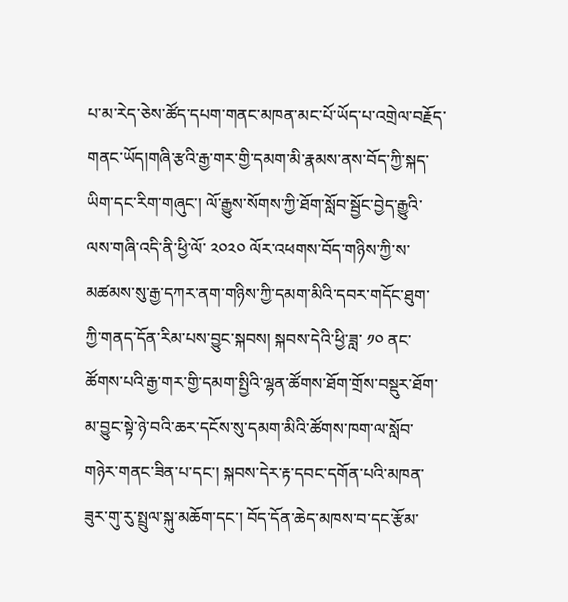པ་མ་རེད་ཅེས་ཚོད་དཔག་གནང་མཁན་མང་པོ་ཡོད་པ་འགྲེལ་བརྗོད་གནང་ཡོད།གཞི་རྩའི་རྒྱ་གར་གྱི་དམག་མི་རྣམས་ནས་བོད་ཀྱི་སྐད་ཡིག་དང་རིག་གཞུང་། ལོ་རྒྱུས་སོགས་ཀྱི་ཐོག་སློབ་སྦྱོང་བྱེད་རྒྱུའི་ལས་གཞི་འདི་ནི་ཕྱི་ལོ་ ༢༠༢༠ ལོར་འཕགས་བོད་གཉིས་ཀྱི་ས་མཚམས་སུ་རྒྱ་དཀར་ནག་གཉིས་ཀྱི་དམག་མིའི་དབར་གདོང་ཐུག་ཀྱི་གནད་དོན་རིམ་པས་བྱུང་སྐབས། སྐབས་དེའི་ཕྱི་ཟླ་ ༡༠ ནང་ཚོགས་པའི་རྒྱ་གར་གྱི་དམག་སྤྱིའི་ལྷན་ཚོགས་ཐོག་གྲོས་བསྡུར་ཐོག་མ་བྱུང་སྟེ་ཉེ་བའི་ཆར་དངོས་སུ་དམག་མིའི་ཚོགས་ཁག་ལ་སློབ་གཉེར་གནང་ཟིན་པ་དང་། སྐབས་དེར་རྟ་དབང་དགོན་པའི་མཁན་ཟུར་གུ་རུ་སྤྲུལ་སྐུ་མཆོག་དང་། བོད་དོན་ཆེད་མཁས་བ་དང་རྩོམ་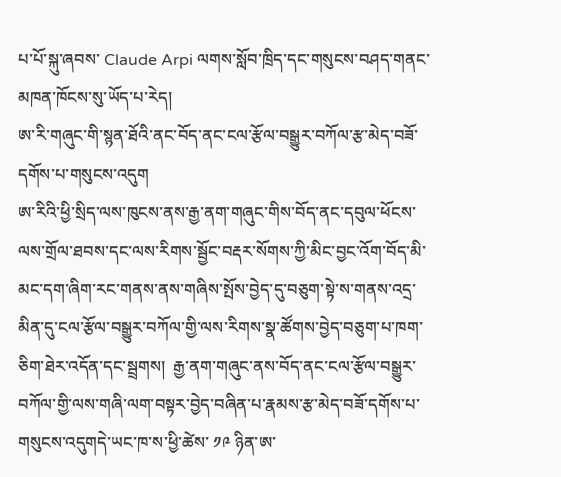པ་པོ་སྐུ་ཞབས་ Claude Arpi ལགས་སློབ་ཁྲིད་དང་གསུངས་བཤད་གནང་མཁན་ཁོངས་སུ་ཡོད་པ་རེད།
ཨ་རི་གཞུང་གི་སྙན་ཐོའི་ནང་བོད་ནང་ངལ་རྩོལ་བསྒྱུར་བཀོལ་རྩ་མེད་བཟོ་དགོས་པ་གསུངས་འདུག
ཨ་རིའི་ཕྱི་སྲིད་ལས་ཁུངས་ནས་རྒྱ་ནག་གཞུང་གིས་བོད་ནང་དབུལ་ཕོངས་ལས་གྲོལ་ཐབས་དང་ལས་རིགས་སྦྱོང་བརྡར་སོགས་ཀྱི་མིང་བྱང་འོག་བོད་མི་མང་དག་ཞིག་རང་གནས་ནས་གཞིས་སྤོས་བྱེད་དུ་བཅུག་སྟེ་ས་གནས་འདྲ་མིན་དུ་ངལ་རྩོལ་བསྒྱུར་བཀོལ་གྱི་ལས་རིགས་སྣ་ཚོགས་བྱེད་བཅུག་པ་ཁག་ཅིག་ཐེར་འདོན་དང་སྦྲགས།  རྒྱ་ནག་གཞུང་ནས་བོད་ནང་ངལ་རྩོལ་བསྒྱུར་བཀོལ་གྱི་ལས་གཞི་ལག་བསྟར་བྱེད་བཞིན་པ་རྣམས་རྩ་མེད་བཟོ་དགོས་པ་གསུངས་འདུགདེ་ཡང་ཁ་ས་ཕྱི་ཚེས་ ༡༩ ཉིན་ཨ་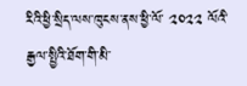རིའི་ཕྱི་སྲིད་ལས་ཁུངས་ནས་ཕྱི་ལོ་ ༢༠༢༢ ལོའི་རྒྱལ་སྤྱིའི་ཐོག་གི་མི་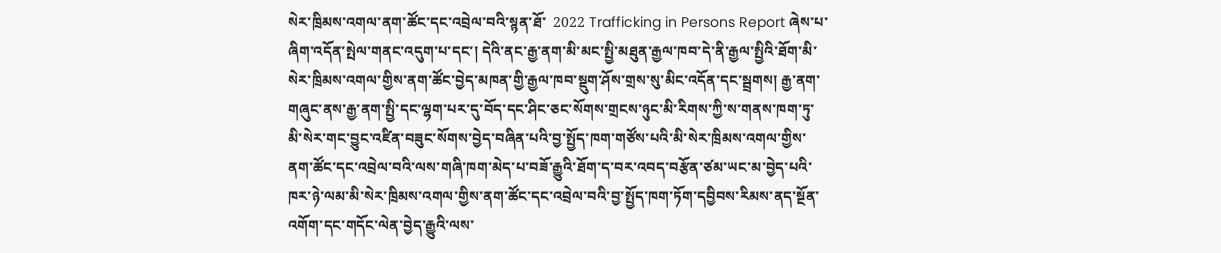སེར་ཁྲིམས་འགལ་ནག་ཚོང་དང་འབྲེལ་བའི་སྙན་ཐོ་  2022 Trafficking in Persons Report ཞེས་པ་ཞིག་འདོན་སྤེལ་གནང་འདུག་པ་དང་། དེའི་ནང་རྒྱ་ནག་མི་མང་སྤྱི་མཐུན་རྒྱལ་ཁབ་དེ་ནི་རྒྱལ་སྤྱིའི་ཐོག་མི་སེར་ཁྲིམས་འགལ་གྱིས་ནག་ཚོང་བྱེད་མཁན་གྱི་རྒྱལ་ཁབ་སྡུག་ཤོས་གྲས་སུ་མིང་འདོན་དང་སྦྲགས། རྒྱ་ནག་གཞུང་ནས་རྒྱ་ནག་སྤྱི་དང་ལྷག་པར་དུ་བོད་དང་ཤིང་ཅང་སོགས་གྲངས་ཉུང་མི་རིགས་ཀྱི་ས་གནས་ཁག་ཏུ་མི་སེར་གང་བྱུང་འཛིན་བཟུང་སོགས་བྱེད་བཞིན་པའི་བྱ་སྤྱོད་ཁག་གཙོས་པའི་མི་སེར་ཁྲིམས་འགལ་གྱིས་ནག་ཚོང་དང་འབྲེལ་བའི་ལས་གཞི་ཁག་མེད་པ་བཟོ་རྒྱུའི་ཐོག་ད་བར་འབད་བརྩོན་ཙམ་ཡང་མ་བྱེད་པའི་ཁར་ཉེ་ལམ་མི་སེར་ཁྲིམས་འགལ་གྱིས་ནག་ཚོང་དང་འབྲེལ་བའི་བྱ་སྤྱོད་ཁག་ཏོག་དབྱིབས་རིམས་ནད་སྔོན་འགོག་དང་གདོང་ལེན་བྱེད་རྒྱུའི་ལས་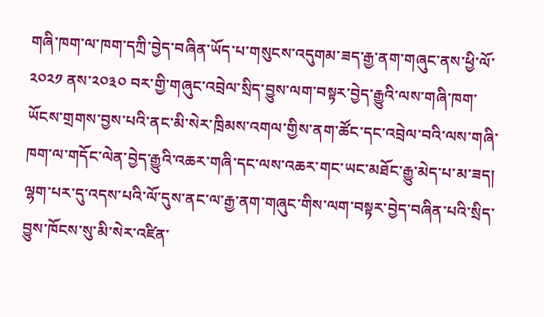གཞི་ཁག་ལ་ཁག་དཀྲི་བྱེད་བཞིན་ཡོད་པ་གསུངས་འདུགམ་ཟད་རྒྱ་ནག་གཞུང་ནས་ཕྱི་ལོ་ ༢༠༢༡ ནས་༢༠༣༠ བར་གྱི་གཞུང་འབྲེལ་སྲིད་བྱུས་ལག་བསྟར་བྱེད་རྒྱུའི་ལས་གཞི་ཁག་ཡོངས་གྲགས་བྱས་པའི་ནང་མི་སེར་ཁྲིམས་འགལ་གྱིས་ནག་ཚོང་དང་འབྲེལ་བའི་ལས་གཞི་ཁག་ལ་གདོང་ལེན་བྱེད་རྒྱུའི་འཆར་གཞི་དང་ལས་འཆར་གང་ཡང་མཐོང་རྒྱུ་མེད་པ་མ་ཟད། ལྷག་པར་དུ་འདས་པའི་ལོ་དུས་ནང་ལ་རྒྱ་ནག་གཞུང་གིས་ལག་བསྟར་བྱེད་བཞིན་པའི་སྲིད་བྱུས་ཁོངས་སུ་མི་སེར་འཛིན་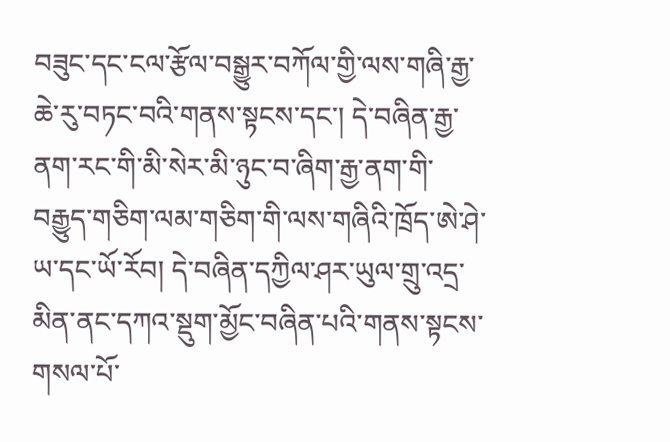བཟུང་དང་ངལ་རྩོལ་བསྒྱུར་བཀོལ་གྱི་ལས་གཞི་རྒྱ་ཆེ་རུ་བཏང་བའི་གནས་སྟངས་དང་། དེ་བཞིན་རྒྱ་ནག་རང་གི་མི་སེར་མི་ཉུང་བ་ཞིག་རྒྱ་ནག་གི་བརྒྱུད་གཅིག་ལམ་གཅིག་གི་ལས་གཞིའི་ཁྲོད་ཨེ་ཤེ་ཡ་དང་ཡོ་རོབ། དེ་བཞིན་དཀྱིལ་ཤར་ཡུལ་གྲུ་འདྲ་མིན་ནང་དཀའ་སྡུག་མྱོང་བཞིན་པའི་གནས་སྟངས་གསལ་པོ་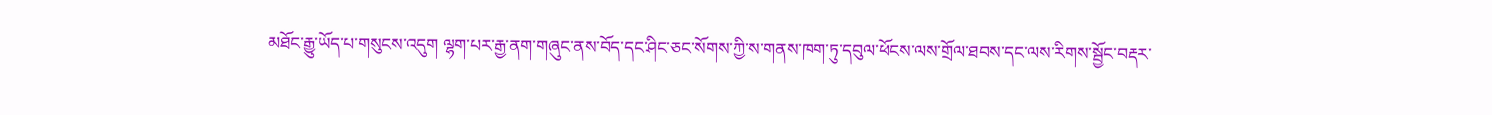མཐོང་རྒྱུ་ཡོད་པ་གསུངས་འདུག ལྷག་པར་རྒྱ་ནག་གཞུང་ནས་བོད་དང་ཤིང་ཅང་སོགས་ཀྱི་ས་གནས་ཁག་ཏུ་དབུལ་ཕོངས་ལས་གྲོལ་ཐབས་དང་ལས་རིགས་སྦྱོང་བརྡར་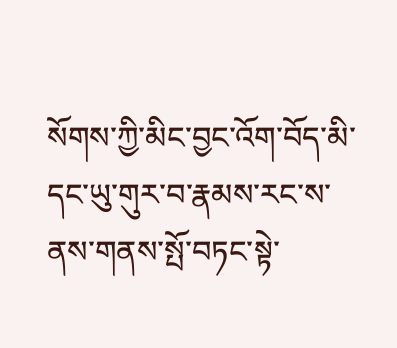སོགས་ཀྱི་མིང་བྱང་འོག་བོད་མི་དང་ཡུ་གུར་བ་རྣམས་རང་ས་ནས་གནས་སྤོ་བཏང་སྟེ་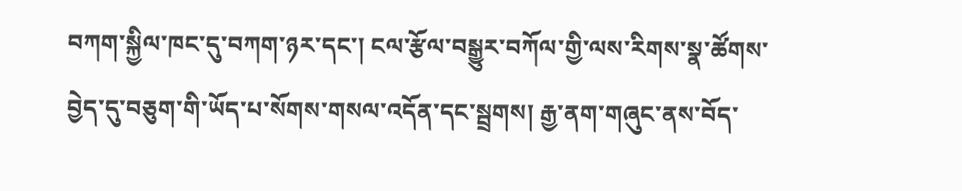བཀག་སྐྱིལ་ཁང་དུ་བཀག་ཉར་དང་། ངལ་རྩོལ་བསྒྱུར་བཀོལ་གྱི་ལས་རིགས་སྣ་ཚོགས་བྱེད་དུ་བཅུག་གི་ཡོད་པ་སོགས་གསལ་འདོན་དང་སྦྲགས། རྒྱ་ནག་གཞུང་ནས་བོད་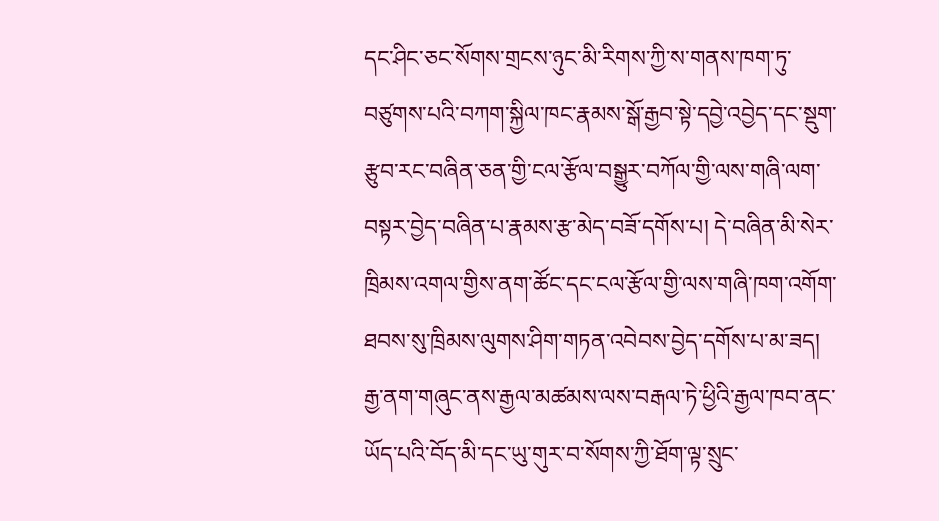དང་ཤིང་ཅང་སོགས་གྲངས་ཉུང་མི་རིགས་ཀྱི་ས་གནས་ཁག་ཏུ་བཙུགས་པའི་བཀག་སྐྱིལ་ཁང་རྣམས་སྒོ་རྒྱབ་སྟེ་དབྱེ་འབྱེད་དང་སྡུག་རྩུབ་རང་བཞིན་ཅན་གྱི་ངལ་རྩོལ་བསྒྱུར་བཀོལ་གྱི་ལས་གཞི་ལག་བསྟར་བྱེད་བཞིན་པ་རྣམས་རྩ་མེད་བཟོ་དགོས་པ། དེ་བཞིན་མི་སེར་ཁྲིམས་འགལ་གྱིས་ནག་ཚོང་དང་ངལ་རྩོལ་གྱི་ལས་གཞི་ཁག་འགོག་ཐབས་སུ་ཁྲིམས་ལུགས་ཤིག་གཏན་འབེབས་བྱེད་དགོས་པ་མ་ཟད། རྒྱ་ནག་གཞུང་ནས་རྒྱལ་མཚམས་ལས་བརྒལ་ཏེ་ཕྱིའི་རྒྱལ་ཁབ་ནང་ཡོད་པའི་བོད་མི་དང་ཡུ་གུར་བ་སོགས་ཀྱི་ཐོག་ལྟ་སྲུང་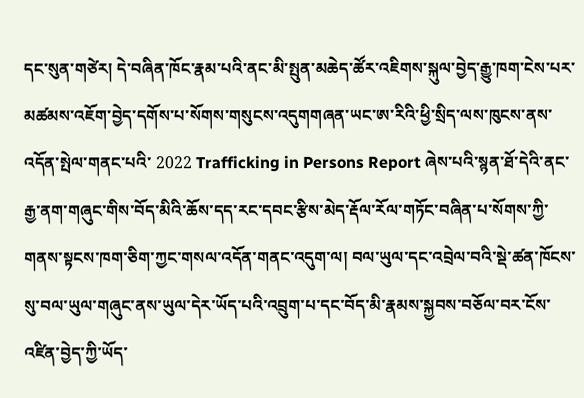དང་སུན་གཙེར། དེ་བཞིན་ཁོང་རྣམ་པའི་ནང་མི་སྤུན་མཆེད་ཚོར་འཇིགས་སྐུལ་བྱེད་རྒྱུ་ཁག་ངེས་པར་མཚམས་འཇོག་བྱེད་དགོས་པ་སོགས་གསུངས་འདུགགཞན་ཡང་ཨ་རིའི་ཕྱི་སྲིད་ལས་ཁུངས་ནས་འདོན་སྤེལ་གནང་པའི་ 2022 Trafficking in Persons Report ཞེས་པའི་སྙན་ཐོ་དེའི་ནང་རྒྱ་ནག་གཞུང་གིས་བོད་མིའི་ཆོས་དད་རང་དབང་རྩིས་མེད་རྡོལ་རོལ་གཏོང་བཞིན་པ་སོགས་ཀྱི་གནས་སྟངས་ཁག་ཅིག་ཀྱང་གསལ་འདོན་གནང་འདུག་ལ། བལ་ཡུལ་དང་འབྲེལ་བའི་སྡེ་ཚན་ཁོངས་སུ་བལ་ཡུལ་གཞུང་ནས་ཡུལ་དེར་ཡོད་པའི་འབྲུག་པ་དང་བོད་མི་རྣམས་སྐྱབས་བཅོལ་བར་ངོས་འཛིན་བྱེད་ཀྱི་ཡོད་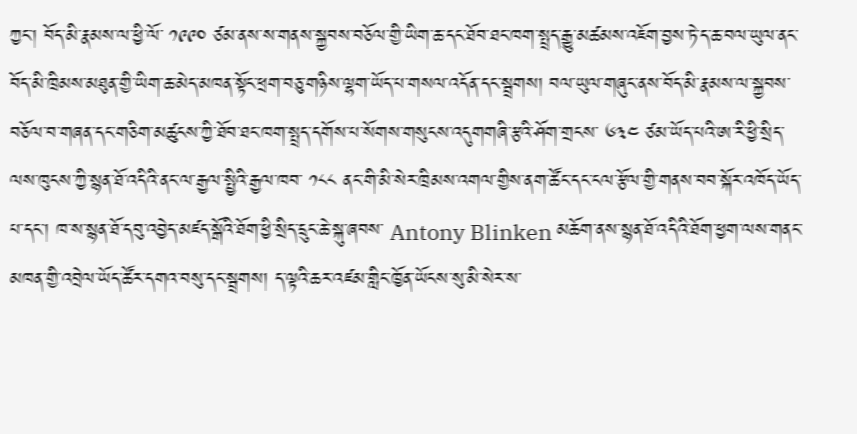ཀྱང་། བོད་མི་རྣམས་ལ་ཕྱི་ལོ་ ༡༩༩༠ ཙམ་ནས་ས་གནས་སྐྱབས་བཅོལ་གྱི་ཡིག་ཆ་དང་ཐོབ་ཐང་ཁག་སྤྲད་རྒྱུ་མཚམས་འཇོག་བྱས་ཏེ་ད་ཆ་བལ་ཡུལ་ནང་བོད་མི་ཁྲིམས་མཐུན་གྱི་ཡིག་ཆ་མེད་མཁན་སྟོང་ཕྲག་བཅུ་གཉིས་ལྷག་ཡོད་པ་གསལ་འདོན་དང་སྦྲགས། བལ་ཡུལ་གཞུང་ནས་བོད་མི་རྣམས་ལ་སྐྱབས་བཅོལ་བ་གཞན་དང་གཅིག་མཚུངས་ཀྱི་ཐོབ་ཐང་ཁག་སྤྲད་དགོས་པ་སོགས་གསུངས་འདུགགཞི་རྩའི་ཤོག་གྲངས་ ༦༣༤ ཙམ་ཡོད་པའི་ཨ་རི་ཕྱི་སྲིད་ལས་ཁུངས་ཀྱི་སྙན་ཐོ་འདིའི་ནང་ལ་རྒྱལ་སྤྱིའི་རྒྱལ་ཁབ་ ༡༨༨ ནང་གི་མི་སེར་ཁྲིམས་འགལ་གྱིས་ནག་ཚོང་དང་ངལ་རྩོལ་གྱི་གནས་བབ་སྐོར་འཁོད་ཡོད་པ་དང་། ཁ་ས་སྙན་ཐོ་དབུ་འབྱེད་མཛད་སྒོའི་ཐོག་ཕྱི་སྲིད་དྲུང་ཆེ་སྐུ་ཞབས་ Antony Blinken མཆོག་ནས་སྙན་ཐོ་འདིའི་ཐོག་ཕྱག་ལས་གནང་མཁན་གྱི་འབྲེལ་ཡོད་ཚོར་དགའ་བསུ་དང་སྦྲགས། ད་ལྟའི་ཆར་འཛམ་གླིང་ཁྱོན་ཡོངས་སུ་མི་སེར་ས་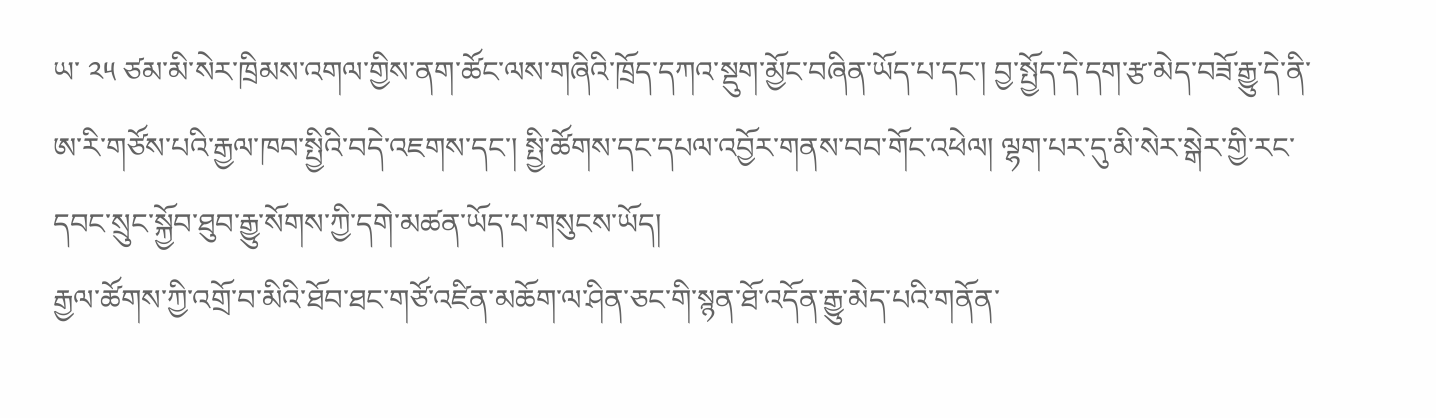ཡ་ ༢༥ ཙམ་མི་སེར་ཁྲིམས་འགལ་གྱིས་ནག་ཚོང་ལས་གཞིའི་ཁྲོད་དཀའ་སྡུག་མྱོང་བཞིན་ཡོད་པ་དང་། བྱ་སྤྱོད་དེ་དག་རྩ་མེད་བཟོ་རྒྱུ་དེ་ནི་ཨ་རི་གཙོས་པའི་རྒྱལ་ཁབ་སྤྱིའི་བདེ་འཇགས་དང་། སྤྱི་ཚོགས་དང་དཔལ་འབྱོར་གནས་བབ་གོང་འཕེལ། ལྷག་པར་དུ་མི་སེར་སྒེར་གྱི་རང་དབང་སྲུང་སྐྱོབ་ཐུབ་རྒྱུ་སོགས་ཀྱི་དགེ་མཚན་ཡོད་པ་གསུངས་ཡོད།
རྒྱལ་ཚོགས་ཀྱི་འགྲོ་བ་མིའི་ཐོབ་ཐང་གཙོ་འཛིན་མཆོག་ལ་ཤིན་ཅང་གི་སྙན་ཐོ་འདོན་རྒྱུ་མེད་པའི་གནོན་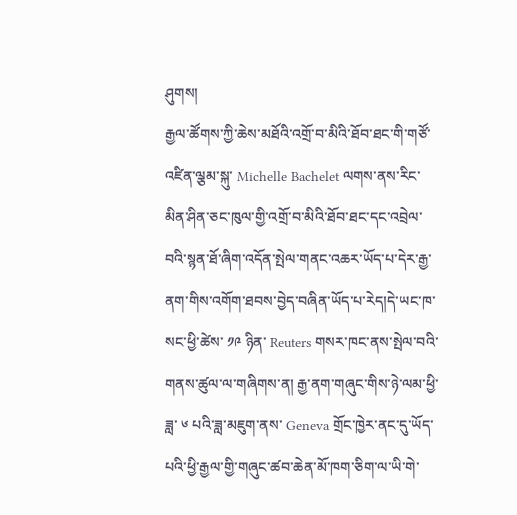ཤུགས།
རྒྱལ་ཚོགས་ཀྱི་ཆེས་མཐོའི་འགྲོ་བ་མིའི་ཐོབ་ཐང་གི་གཙོ་འཛིན་ལྕམ་སྐུ་ Michelle Bachelet ལགས་ནས་རིང་མིན་ཤིན་ཅང་ཁུལ་གྱི་འགྲོ་བ་མིའི་ཐོབ་ཐང་དང་འབྲེལ་བའི་སྙན་ཐོ་ཞིག་འདོན་སྤེལ་གནང་འཆར་ཡོད་པ་དེར་རྒྱ་ནག་གིས་འགོག་ཐབས་བྱེད་བཞིན་ཡོད་པ་རེད།དེ་ཡང་ཁ་སང་ཕྱི་ཚེས་ ༡༩ ཉིན་ Reuters གསར་ཁང་ནས་སྤེལ་བའི་གནས་ཚུལ་ལ་གཞིགས་ན། རྒྱ་ནག་གཞུང་གིས་ཉེ་ལམ་ཕྱི་ཟླ་ ༦ པའི་ཟླ་མཇུག་ནས་ Geneva གྲོང་ཁྱེར་ནང་དུ་ཡོད་པའི་ཕྱི་རྒྱལ་གྱི་གཞུང་ཚབ་ཆེན་མོ་ཁག་ཅིག་ལ་ཡི་གེ་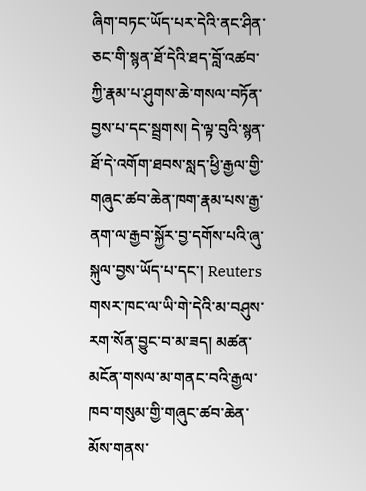ཞིག་བཏང་ཡོད་པར་དེའི་ནང་ཤིན་ཅང་གི་སྙན་ཐོ་དེའི་ཐད་བློ་འཚབ་ཀྱི་རྣམ་པ་ཤུགས་ཆེ་གསལ་བཏོན་བྱས་པ་དང་སྦྲགས། དེ་ལྟ་བུའི་སྙན་ཐོ་དེ་འགོག་ཐབས་སླད་ཕྱི་རྒྱལ་གྱི་གཞུང་ཚབ་ཆེན་ཁག་རྣམ་པས་རྒྱ་ནག་ལ་རྒྱབ་སྐྱོར་བྱ་དགོས་པའི་ཞུ་སྐུལ་བྱས་ཡོད་པ་དང་། Reuters གསར་ཁང་ལ་ཡི་གེ་དེའི་མ་བཤུས་རག་སོན་བྱུང་བ་མ་ཟད། མཚན་མངོན་གསལ་མ་གནང་བའི་རྒྱལ་ཁབ་གསུམ་གྱི་གཞུང་ཚབ་ཆེན་མོས་གནས་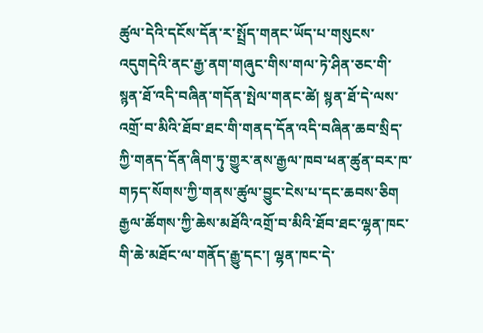ཚུལ་དེའི་དངོས་དོན་ར་སྤྲོད་གནང་ཡོད་པ་གསུངས་འདུགདེའི་ནང་རྒྱ་ནག་གཞུང་གིས་གལ་ཏེ་ཤིན་ཅང་གི་སྙན་ཐོ་འདི་བཞིན་གདོན་སྤེལ་གནང་ཚེ། སྙན་ཐོ་དེ་ལས་འགྲོ་བ་མིའི་ཐོབ་ཐང་གི་གནད་དོན་འདི་བཞིན་ཆབ་སྲིད་ཀྱི་གནད་དོན་ཞིག་ཏུ་གྱུར་ནས་རྒྱལ་ཁབ་ཕན་ཚུན་བར་ཁ་གཏད་སོགས་ཀྱི་གནས་ཚུལ་བྱུང་ངེས་པ་དང་ཆབས་ཅིག རྒྱལ་ཚོགས་ཀྱི་ཆེས་མཐོའི་འགྲོ་བ་མིའི་ཐོབ་ཐང་ལྷན་ཁང་གི་ཆེ་མཐོང་ལ་གནོད་རྒྱུ་དང་། ལྷན་ཁང་དེ་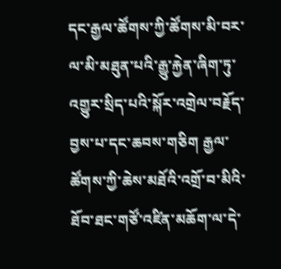དང་རྒྱལ་ཚོགས་ཀྱི་ཚོགས་མི་བར་ལ་མི་མཐུན་པའི་རྒྱུ་རྐྱེན་ཞིག་ཏུ་འགྱུར་སྲིད་པའི་སྐོར་འགྲེལ་བརྗོད་བྱས་པ་དང་ཆབས་གཅིག རྒྱལ་ཚོགས་ཀྱི་ཆེས་མཐོའི་འགྲོ་བ་མིའི་ཐོབ་ཐང་གཙོ་འཛིན་མཆོག་ལ་དེ་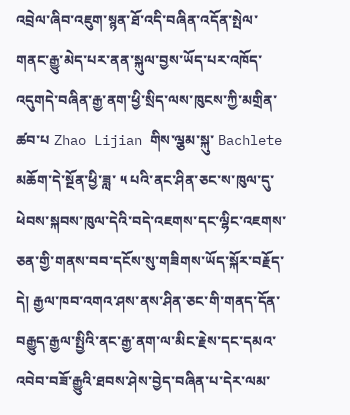འབྲེལ་ཞིབ་འཇུག་སྙན་ཐོ་འདི་བཞིན་འདོན་སྤེལ་གནང་རྒྱུ་མེད་པར་ནན་སྐུལ་བྱས་ཡོད་པར་འཁོད་འདུགདེ་བཞིན་རྒྱ་ནག་ཕྱི་སྲིད་ལས་ཁུངས་ཀྱི་མགྲིན་ཚབ་པ Zhao Lijian གིས་ལྕམ་སྐུ་ Bachlete མཆོག་དེ་སྔོན་ཕྱི་ཟླ་ ༥ པའི་ནང་ཤིན་ཅང་ས་ཁུལ་དུ་ཕེབས་སྐབས་ཁུལ་དེའི་བདེ་འཇགས་དང་ལྷིང་འཇགས་ཅན་གྱི་གནས་བབ་དངོས་སུ་གཟིགས་ཡོད་སྐོར་བརྗོད་དེ། རྒྱལ་ཁབ་འགའ་ཤས་ནས་ཤིན་ཅང་གི་གནད་དོན་བརྒྱུད་རྒྱལ་སྤྱིའི་ནང་རྒྱ་ནག་ལ་མིང་རྗེས་དང་དམའ་འབེབ་བཟོ་རྒྱུའི་ཐབས་ཤེས་བྱེད་བཞིན་པ་དེར་ལམ་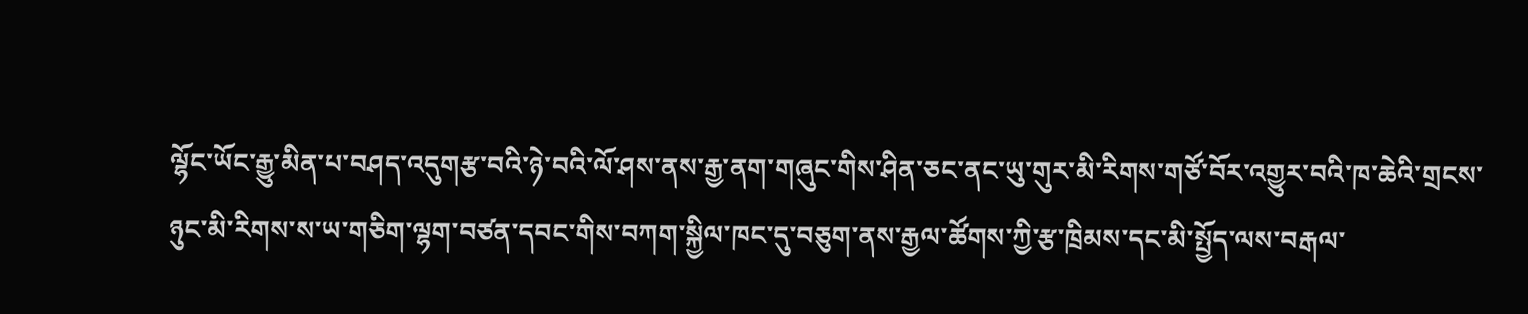ལྷོང་ཡོང་རྒྱུ་མིན་པ་བཤད་འདུགརྩ་བའི་ཉེ་བའི་ལོ་ཤས་ནས་རྒྱ་ནག་གཞུང་གིས་ཤིན་ཅང་ནང་ཡུ་གུར་མི་རིགས་གཙོ་བོར་འགྱུར་བའི་ཁ་ཆེའི་གྲངས་ཉུང་མི་རིགས་ས་ཡ་གཅིག་ལྷག་བཙན་དབང་གིས་བཀག་སྐྱིལ་ཁང་དུ་བཅུག་ནས་རྒྱལ་ཚོགས་ཀྱི་རྩ་ཁྲིམས་དང་མི་སྤྱོད་ལས་བརྒལ་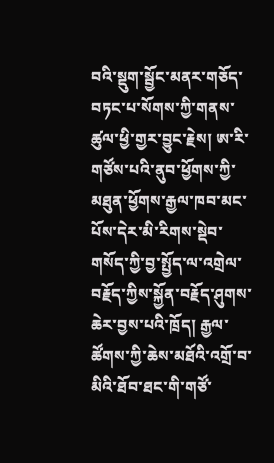བའི་སྡུག་སྦྱོང་མནར་གཅོད་བཏང་པ་སོགས་ཀྱི་གནས་ཚུལ་ཕྱི་གྱར་བྱུང་རྗེས། ཨ་རི་གཙོས་པའི་ནུབ་ཕྱོགས་ཀྱི་མཐུན་ཕྱོགས་རྒྱལ་ཁབ་མང་པོས་དེར་མི་རིགས་སྡེབ་གསོད་ཀྱི་བྱ་སྤྱོད་ལ་འགྲེལ་བརྗོད་ཀྱིས་སྐྱོན་བརྗོད་ཤུགས་ཆེར་བྱས་པའི་ཁྲོད། རྒྱལ་ཚོགས་ཀྱི་ཆེས་མཐོའི་འགྲོ་བ་མིའི་ཐོབ་ཐང་གི་གཙོ་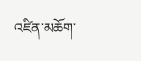འཛིན་མཆོག་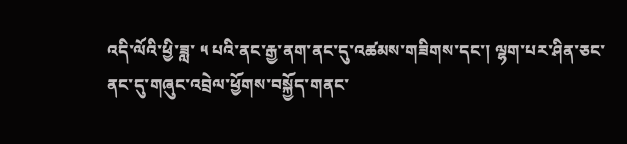འདི་ལོའི་ཕྱི་ཟླ་ ༥ པའི་ནང་རྒྱ་ནག་ནང་དུ་འཚམས་གཟིགས་དང་། ལྷག་པར་ཤིན་ཅང་ནང་དུ་གཞུང་འབྲེལ་ཕྱོགས་བསྐྱོད་གནང་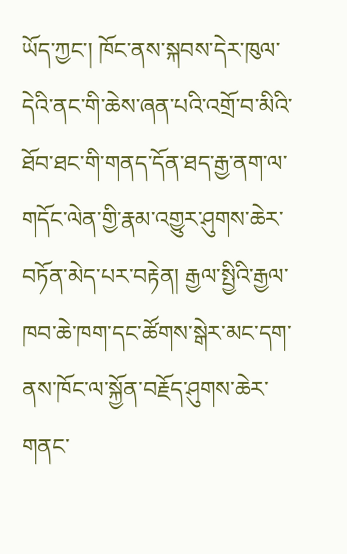ཡོད་ཀྱང་། ཁོང་ནས་སྐབས་དེར་ཁུལ་དེའི་ནང་གི་ཆེས་ཞན་པའི་འགྲོ་བ་མིའི་ཐོབ་ཐང་གི་གནད་དོན་ཐད་རྒྱ་ནག་ལ་གདོང་ལེན་གྱི་རྣམ་འགྱུར་ཤུགས་ཆེར་བཏོན་མེད་པར་བརྟེན། རྒྱལ་སྤྱིའི་རྒྱལ་ཁབ་ཆེ་ཁག་དང་ཚོགས་སྒེར་མང་དག་ནས་ཁོང་ལ་སྐྱོན་བརྗོད་ཤུགས་ཆེར་གནང་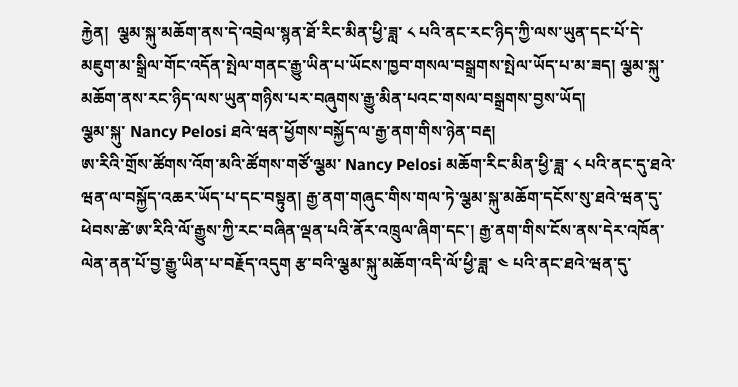རྐྱེན།  ལྕམ་སྐུ་མཆོག་ནས་དེ་འབྲེལ་སྙན་ཐོ་རིང་མིན་ཕྱི་ཟླ་ ༨ པའི་ནང་རང་ཉིད་ཀྱི་ལས་ཡུན་དང་པོ་དེ་མཇུག་མ་སྒྲིལ་གོང་འདོན་སྤེལ་གནང་རྒྱུ་ཡིན་པ་ཡོངས་ཁྱབ་གསལ་བསྒྲགས་སྤེལ་ཡོད་པ་མ་ཟད། ལྕམ་སྐུ་མཆོག་ནས་རང་ཉིད་ལས་ཡུན་གཉིས་པར་བཞུགས་རྒྱུ་མིན་པའང་གསལ་བསྒྲགས་བྱས་ཡོད།
ལྕམ་སྐུ་ Nancy Pelosi ཐའེ་ཝན་ཕྱོགས་བསྐྱོད་ལ་རྒྱ་ནག་གིས་ཉེན་བརྡ།
ཨ་རིའི་གྲོས་ཚོགས་འོག་མའི་ཚོགས་གཙོ་ལྕམ་ Nancy Pelosi མཆོག་རིང་མིན་ཕྱི་ཟླ་ ༨ པའི་ནང་དུ་ཐའེ་ཝན་ལ་བསྐྱོད་འཆར་ཡོད་པ་དང་བསྟུན། རྒྱ་ནག་གཞུང་གིས་གལ་ཏེ་ལྕམ་སྐུ་མཆོག་དངོས་སུ་ཐའེ་ཝན་དུ་ཕེབས་ཚེ་ཨ་རིའི་ལོ་རྒྱུས་ཀྱི་རང་བཞིན་ལྡན་པའི་ནོར་འཁྲུལ་ཞིག་དང་། རྒྱ་ནག་གིས་ངོས་ནས་དེར་འཁོན་ལེན་ནན་པོ་བྱ་རྒྱུ་ཡིན་པ་བརྗོད་འདུག རྩ་བའི་ལྕམ་སྐུ་མཆོག་འདི་ལོ་ཕྱི་ཟླ་ ༤ པའི་ནང་ཐའེ་ཝན་དུ་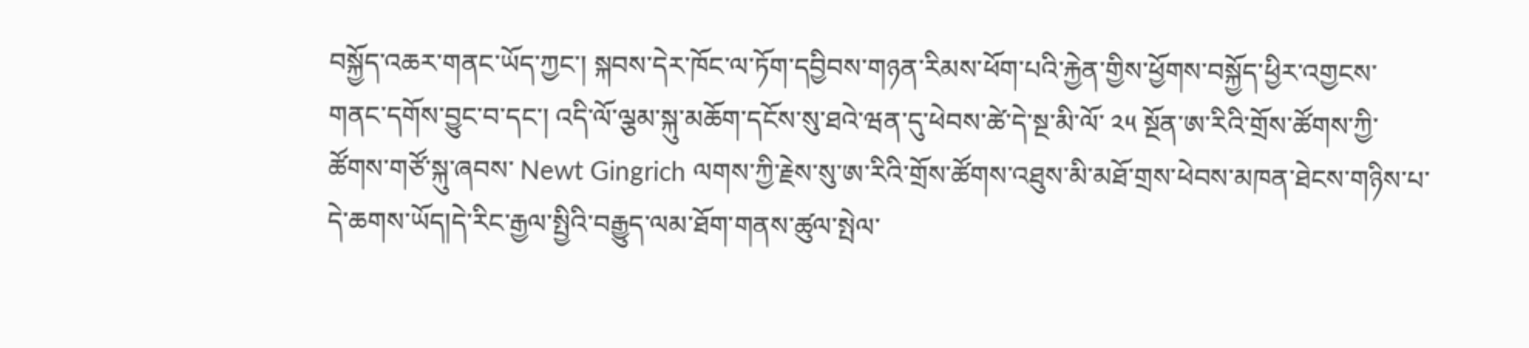བསྐྱོད་འཆར་གནང་ཡོད་ཀྱང་། སྐབས་དེར་ཁོང་ལ་ཏོག་དབྱིབས་གཉན་རིམས་ཕོག་པའི་རྐྱེན་གྱིས་ཕྱོགས་བསྐྱོད་ཕྱིར་འགྱངས་གནང་དགོས་བྱུང་བ་དང་། འདི་ལོ་ལྕམ་སྐུ་མཆོག་དངོས་སུ་ཐའེ་ཝན་དུ་ཕེབས་ཚེ་དེ་སྔ་མི་ལོ་ ༢༥ སྔོན་ཨ་རིའི་གྲོས་ཚོགས་ཀྱི་ཚོགས་གཙོ་སྐུ་ཞབས་ Newt Gingrich ལགས་ཀྱི་རྗེས་སུ་ཨ་རིའི་གྲོས་ཚོགས་འཐུས་མི་མཐོ་གྲས་ཕེབས་མཁན་ཐེངས་གཉིས་པ་དེ་ཆགས་ཡོད།དེ་རིང་རྒྱལ་སྤྱིའི་བརྒྱུད་ལམ་ཐོག་གནས་ཚུལ་སྤེལ་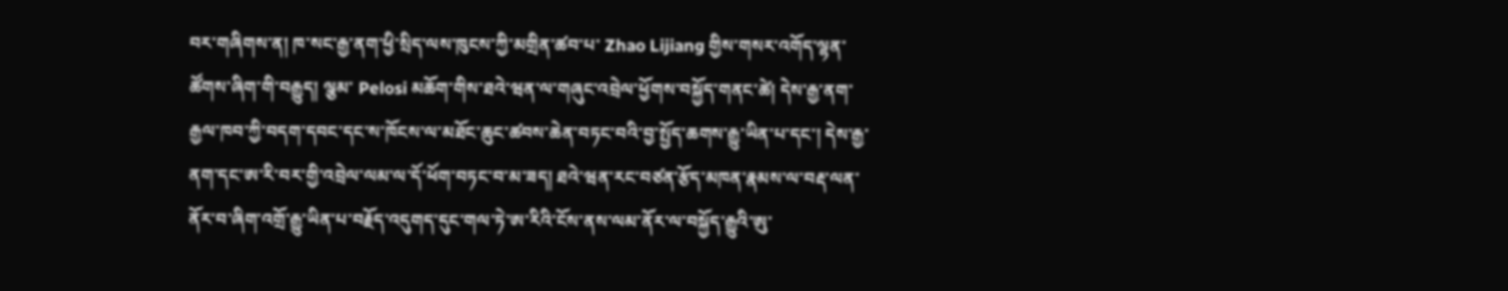བར་གཞིགས་ན། ཁ་སང་རྒྱ་ནག་ཕྱི་སྲིད་ལས་ཁུངས་ཀྱི་མགྲིན་ཚབ་པ་ Zhao Lijiang གྱིས་གསར་འགོད་ལྷན་ཚོགས་ཞིག་གི་བརྒྱུད། ལྕམ་ Pelosi མཆོག་གིས་ཐའེ་ཝན་ལ་གཞུང་འབྲེལ་ཕྱོགས་བསྐྱོད་གནང་ཚེ། དེས་རྒྱ་ནག་རྒྱལ་ཁབ་ཀྱི་བདག་དབང་དང་ས་ཁོངས་ལ་མཐོང་ཆུང་ཚབས་ཆེན་བཏང་བའི་བྱ་སྤྱོད་ཆགས་རྒྱུ་ཡིན་པ་དང་། དེས་རྒྱ་ནག་དང་ཨ་རི་བར་གྱི་འབྲེལ་ལམ་ལ་དོ་ཕོག་བཏང་བ་མ་ཟད། ཐའེ་ཝན་རང་བཙན་རྩོད་མཁན་རྣམས་ལ་བརྡ་ལན་ནོར་བ་ཞིག་འགྲོ་རྒྱུ་ཡིན་པ་བརྗོད་འདུགད་དུང་གལ་ཏེ་ཨ་རིའི་ངོས་ནས་ལམ་ནོར་ལ་བསྐྱོད་རྒྱུའི་ཨུ་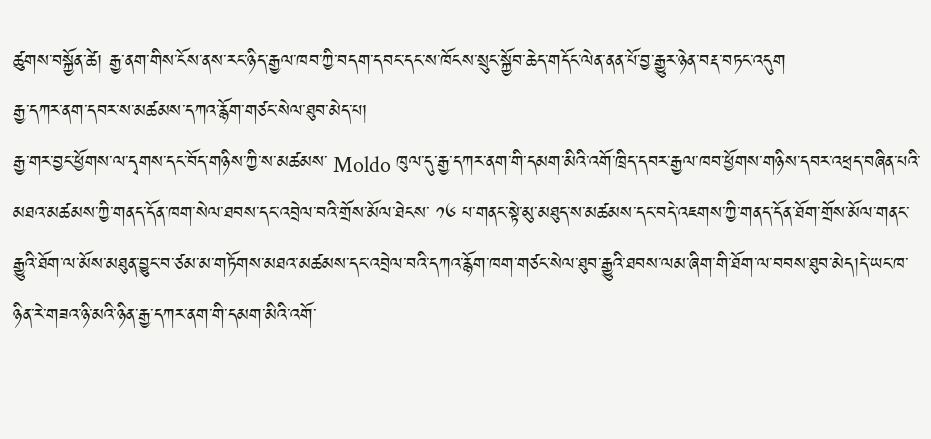ཚུགས་བསྐྱོན་ཚེ། རྒྱ་ནག་གིས་ངོས་ནས་རང་ཉིད་རྒྱལ་ཁབ་ཀྱི་བདག་དབང་དང་ས་ཁོངས་སྲུང་སྐྱོབ་ཆེད་གདོང་ལེན་ནན་པོ་བྱ་རྒྱུར་ཉེན་བརྡ་བཏང་འདུག
རྒྱ་དཀར་ནག་དབར་ས་མཚམས་དཀའ་རྙོག་གཙང་སེལ་ཐུབ་མེད་པ།
རྒྱ་གར་བྱང་ཕྱོགས་ལ་དྭགས་དང་བོད་གཉིས་ཀྱི་ས་མཚམས་ Moldo ཁུལ་དུ་རྒྱ་དཀར་ནག་གི་དམག་མིའི་འགོ་ཁྲིད་དབར་རྒྱལ་ཁབ་ཕྱོགས་གཉིས་དབར་འཕྲད་བཞིན་པའི་མཐའ་མཚམས་ཀྱི་གནད་དོན་ཁག་སེལ་ཐབས་དང་འབྲེལ་བའི་གྲོས་མོལ་ཐེངས་ ༡༦ པ་གནང་སྟེ་མུ་མཐུད་ས་མཚམས་དང་བདེ་འཇགས་ཀྱི་གནད་དོན་ཐོག་གྲོས་མོལ་གནང་རྒྱུའི་ཐོག་ལ་མོས་མཐུན་བྱུང་བ་ཙམ་མ་གཏོགས་མཐའ་མཚམས་དང་འབྲེལ་བའི་དཀའ་རྙོག་ཁག་གཙང་སེལ་ཐུབ་རྒྱུའི་ཐབས་ལམ་ཞིག་གི་ཐོག་ལ་བབས་ཐུབ་མེད།དེ་ཡང་ཁ་ཉིན་རེ་གཟའ་ཉི་མའི་ཉིན་རྒྱ་དཀར་ནག་གི་དམག་མིའི་འགོ་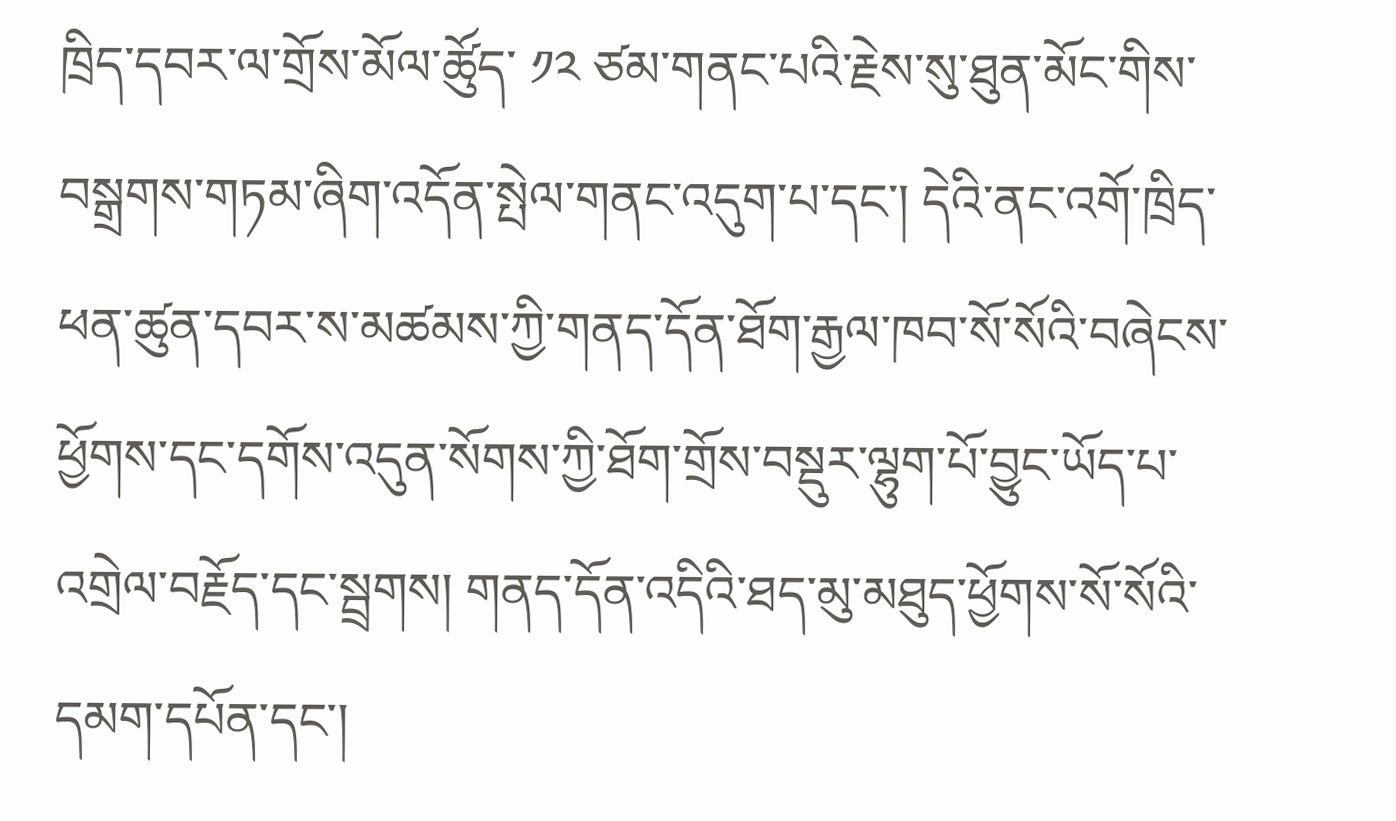ཁྲིད་དབར་ལ་གྲོས་མོལ་ཚོུད་ ༡༢ ཙམ་གནང་པའི་རྗེས་སུ་ཐུན་མོང་གིས་བསྒྲགས་གཏམ་ཞིག་འདོན་སྤེལ་གནང་འདུག་པ་དང་། དེའི་ནང་འགོ་ཁྲིད་ཕན་ཚུན་དབར་ས་མཚམས་ཀྱི་གནད་དོན་ཐོག་རྒྱལ་ཁབ་སོ་སོའི་བཞེངས་ཕྱོགས་དང་དགོས་འདུན་སོགས་ཀྱི་ཐོག་གྲོས་བསྡུར་ལྷུག་པོ་བྱུང་ཡོད་པ་འགྲེལ་བརྗོད་དང་སྦྲགས། གནད་དོན་འདིའི་ཐད་མུ་མཐུད་ཕྱོགས་སོ་སོའི་དམག་དཔོན་དང་།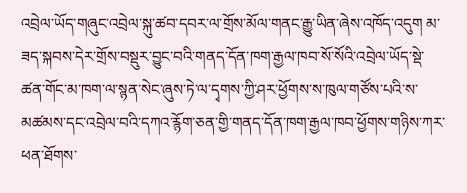འབྲེལ་ཡོད་གཞུང་འབྲེལ་སྐུ་ཚབ་དབར་ལ་གྲོས་མོལ་གནང་རྒྱུ་ཡིན་ཞེས་འཁོད་འདུག མ་ཟད་སྐབས་དེར་གྲོས་བསྡུར་བྱུང་བའི་གནད་དོན་ཁག་རྒྱལ་ཁབ་སོ་སོའི་འབྲེལ་ཡོད་སྡེ་ཚན་གོང་མ་ཁག་ལ་སྙན་སེང་ཞུས་ཏེ་ལ་དྭགས་ཀྱི་ཤར་ཕྱོགས་ས་ཁུལ་གཙོས་པའི་ས་མཚམས་དང་འབྲེལ་བའི་དཀའ་རྙོག་ཅན་གྱི་གནད་དོན་ཁག་རྒྱལ་ཁབ་ཕྱོགས་གཉིས་ཀར་ཕན་ཐོགས་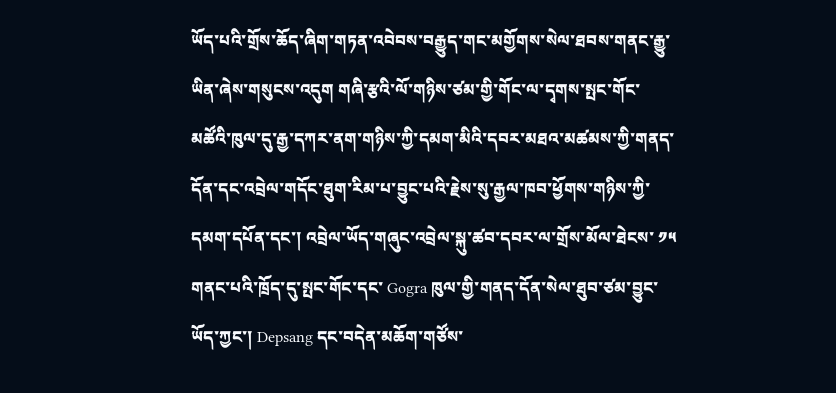ཡོད་པའི་གྲོས་ཆོད་ཞིག་གཏན་འབེབས་བརྒྱུད་གང་མགྱོགས་སེལ་ཐབས་གནང་རྒྱུ་ཡིན་ཞེས་གསུངས་འདུག གཞི་རྩའི་ལོ་གཉིས་ཙམ་གྱི་གོང་ལ་དྭགས་སྤང་གོང་མཚོའི་ཁུལ་དུ་རྒྱ་དཀར་ནག་གཉིས་ཀྱི་དམག་མིའི་དབར་མཐའ་མཚམས་ཀྱི་གནད་དོན་དང་འབྲེལ་གདོང་ཐུག་རིམ་པ་བྱུང་པའི་རྗེས་སུ་རྒྱལ་ཁབ་ཕྱོགས་གཉིས་ཀྱི་དམག་དཔོན་དང་། འབྲེལ་ཡོད་གཞུང་འབྲེལ་སྐུ་ཚབ་དབར་ལ་གྲོས་མོལ་ཐེངས་ ༡༥ གནང་པའི་ཁྲོད་དུ་སྤང་གོང་དང་ Gogra ཁུལ་གྱི་གནད་དོན་སེལ་ཐུབ་ཙམ་བྱུང་ཡོད་ཀྱང་། Depsang དང་བདེན་མཆོག་གཙོས་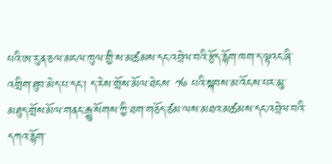པའི་ཨ་རུ་ན་ཅལ་མངལ་ཁུལ་གྱི་ས་མཚམས་དང་འབྲེལ་བའི་རྩོད་རྙོག་ཁག་ད་ལྟའང་ཞི་འགྲིག་ཐུབ་མེད་པ་དང་། ད་རེས་གྲོས་མོལ་ཐེངས་ ༡༦ པའི་སྐབས་མ་འོངས་པར་མུ་མཐུད་གྲོས་མོལ་གནང་རྒྱུ་སོགས་ཀྱི་ཐག་གཅོད་ཙམ་ལས་མཐའ་མཚམས་དང་འབྲེལ་བའི་དཀའ་རྙོག་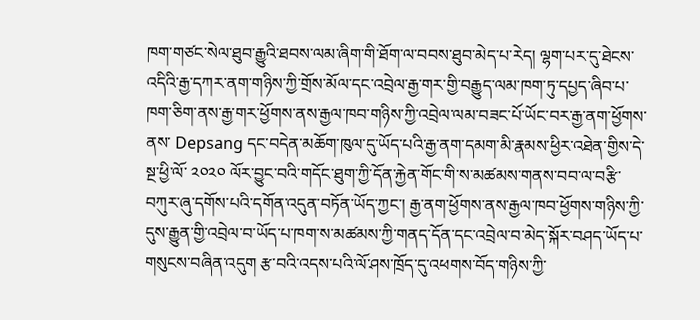ཁག་གཙང་སེལ་ཐུབ་རྒྱུའི་ཐབས་ལམ་ཞིག་གི་ཐོག་ལ་བབས་ཐུབ་མེད་པ་རེད། ལྷག་པར་དུ་ཐེངས་འདིའི་རྒྱ་དཀར་ནག་གཉིས་ཀྱི་གྲོས་མོལ་དང་འབྲེལ་རྒྱ་གར་གྱི་བརྒྱུད་ལམ་ཁག་ཏུ་དཔྱད་ཞིབ་པ་ཁག་ཅིག་ནས་རྒྱ་གར་ཕྱོགས་ནས་རྒྱལ་ཁབ་གཉིས་ཀྱི་འབྲེལ་ལམ་བཟང་པོ་ཡོང་བར་རྒྱ་ནག་ཕྱོགས་ནས་ Depsang དང་བདེན་མཆོག་ཁུལ་དུ་ཡོད་པའི་རྒྱ་ནག་དམག་མི་རྣམས་ཕྱིར་འཐེན་གྱིས་དེ་སྔ་ཕྱི་ལོ་ ༢༠༢༠ ལོར་བྱུང་བའི་གདོང་ཐུག་ཀྱི་དོན་རྐྱེན་གོང་གི་ས་མཚམས་གནས་བབ་ལ་བརྩི་བཀུར་ཞུ་དགོས་པའི་དགོན་འདུན་བཏོན་ཡོད་ཀྱང་། རྒྱ་ནག་ཕྱོགས་ནས་རྒྱལ་ཁབ་ཕྱོགས་གཉིས་ཀྱི་དུས་རྒྱུན་གྱི་འབྲེལ་བ་ཡོད་པ་ཁག་ས་མཚམས་ཀྱི་གནད་དོན་དང་འབྲེལ་བ་མེད་སྐོར་བཤད་ཡོད་པ་གསུངས་བཞིན་འདུག རྩ་བའི་འདས་པའི་ལོ་ཤས་ཁྲོད་དུ་འཕགས་བོད་གཉིས་ཀྱི་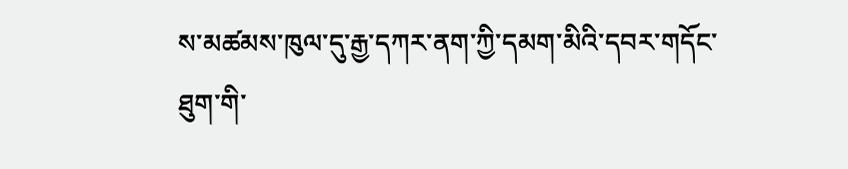ས་མཚམས་ཁུལ་དུ་རྒྱ་དཀར་ནག་ཀྱི་དམག་མིའི་དབར་གདོང་ཐུག་གི་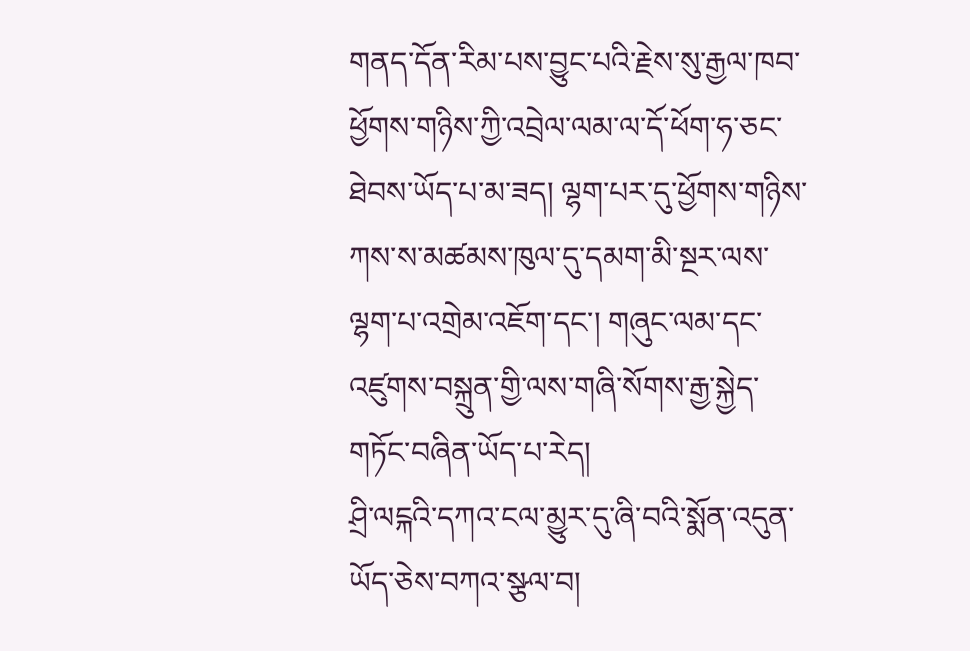གནད་དོན་རིམ་པས་བྱུང་པའི་རྗེས་སུ་རྒྱལ་ཁབ་ཕྱོགས་གཉིས་ཀྱི་འབྲེལ་ལམ་ལ་དོ་ཕོག་ཧ་ཅང་ཐེབས་ཡོད་པ་མ་ཟད། ལྷག་པར་དུ་ཕྱོགས་གཉིས་ཀས་ས་མཚམས་ཁུལ་དུ་དམག་མི་སྔར་ལས་ལྷག་པ་འགྲེམ་འཇོག་དང་། གཞུང་ལམ་དང་འཛུགས་བསྐྲུན་གྱི་ལས་གཞི་སོགས་རྒྱ་སྐྱེད་གཏོང་བཞིན་ཡོད་པ་རེད།
ཤྲི་ལངྐའི་དཀའ་ངལ་མྱུར་དུ་ཞི་བའི་སྨོན་འདུན་ཡོད་ཅེས་བཀའ་སྩལ་བ།